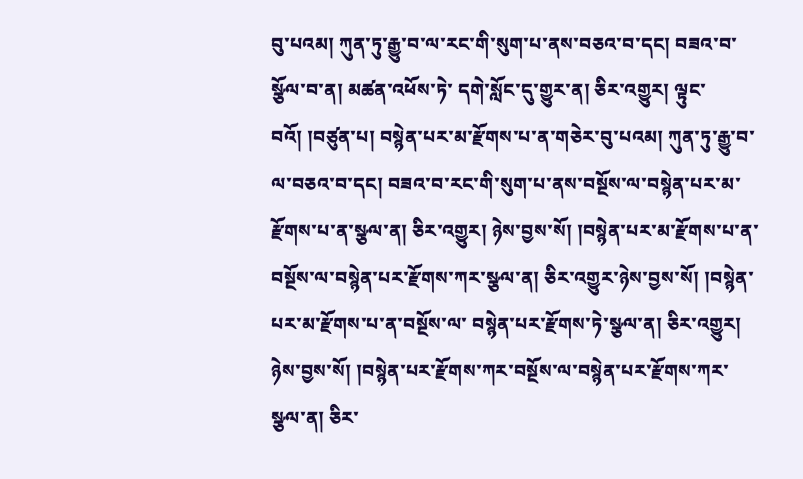བུ་པའམ། ཀུན་ཏུ་རྒྱུ་བ་ལ་རང་གི་སུག་པ་ནས་བཅའ་བ་དང། བཟའ་བ་སྩོལ་བ་ན། མཚན་འཕོས་ཏེ་ དགེ་སློང་དུ་གྱུར་ན། ཅིར་འགྱུར། ལྟུང་བའོ། །བཙུན་པ། བསྙེན་པར་མ་རྫོགས་པ་ན་གཅེར་བུ་པའམ། ཀུན་ཏུ་རྒྱུ་བ་ལ་བཅའ་བ་དང། བཟའ་བ་རང་གི་སུག་པ་ནས་བསྔོས་ལ་བསྙེན་པར་མ་ རྫོགས་པ་ན་སྩལ་ན། ཅིར་འགྱུར། ཉེས་བྱས་སོ། །བསྙེན་པར་མ་རྫོགས་པ་ན་བསྔོས་ལ་བསྙེན་པར་རྫོགས་ཀར་སྩལ་ན། ཅིར་འགྱུར་ཉེས་བྱས་སོ། །བསྙེན་པར་མ་རྫོགས་པ་ན་བསྔོས་ལ་ བསྙེན་པར་རྫོགས་ཏེ་སྩལ་ན། ཅིར་འགྱུར། ཉེས་བྱས་སོ། །བསྙེན་པར་རྫོགས་ཀར་བསྔོས་ལ་བསྙེན་པར་རྫོགས་ཀར་སྩལ་ན། ཅིར་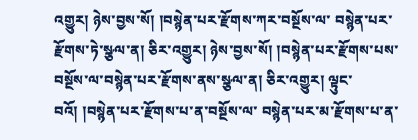འགྱུར། ཉེས་བྱས་སོ། །བསྙེན་པར་རྫོགས་ཀར་བསྔོས་ལ་ བསྙེན་པར་རྫོགས་ཏེ་སྩལ་ན། ཅིར་འགྱུར། ཉེས་བྱས་སོ། །བསྙེན་པར་རྫོགས་པས་བསྔོས་ལ་བསྙེན་པར་རྫོགས་ནས་སྩལ་ན། ཅིར་འགྱུར། ལྟུང་བའོ། །བསྙེན་པར་རྫོགས་པ་ན་བསྔོས་ལ་ བསྙེན་པར་མ་རྫོགས་པ་ན་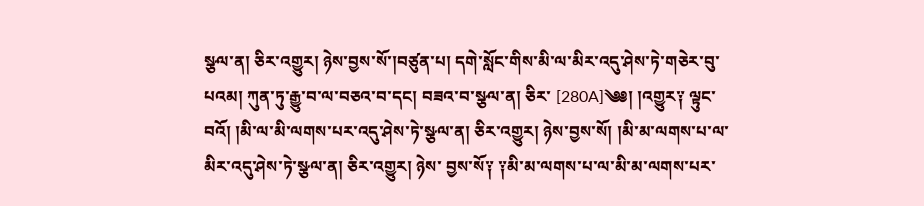སྩལ་ན། ཅིར་འགྱུར། ཉེས་བྱས་སོ་།བཙུན་པ། དགེ་སློང་གིས་མི་ལ་མིར་འདུ་ཤེས་ཏེ་གཅེར་བུ་པའམ། ཀུན་ཏུ་རྒྱུ་བ་ལ་བཅའ་བ་དང། བཟའ་བ་སྩལ་ན། ཅིར་ [280A]༄༅། །འགྱུར༑ ལྟུང་བའོ། །མི་ལ་མི་ལགས་པར་འདུ་ཤེས་ཏེ་སྩལ་ན། ཅིར་འགྱུར། ཉེས་བྱས་སོ། །མི་མ་ལགས་པ་ལ་མིར་འདུ་ཤེས་ཏེ་སྩལ་ན། ཅིར་འགྱུར། ཉེས་ བྱས་སོ༑ ༑མི་མ་ལགས་པ་ལ་མི་མ་ལགས་པར་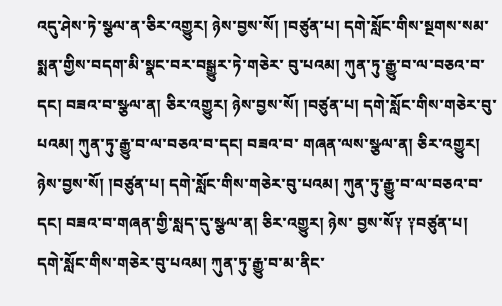འདུ་ཤེས་ཏེ་སྩལ་ན་ཅིར་འགྱུར། ཉེས་བྱས་སོ། །བཙུན་པ། དགེ་སློང་གིས་སྔགས་སམ་སྨན་གྱིས་བདག་མི་སྣང་བར་བསྒྱུར་ཏེ་གཅེར་ བུ་པའམ། ཀུན་ཏུ་རྒྱུ་བ་ལ་བཅའ་བ་དང། བཟའ་བ་སྩལ་ན། ཅིར་འགྱུར། ཉེས་བྱས་སོ། །བཙུན་པ། དགེ་སློང་གིས་གཅེར་བུ་པའམ། ཀུན་ཏུ་རྒྱུ་བ་ལ་བཅའ་བ་དང། བཟའ་བ་ གཞན་ལས་སྩལ་ན། ཅིར་འགྱུར། ཉེས་བྱས་སོ། །བཙུན་པ། དགེ་སློང་གིས་གཅེར་བུ་པའམ། ཀུན་ཏུ་རྒྱུ་བ་ལ་བཅའ་བ་དང། བཟའ་བ་གཞན་གྱི་སླད་དུ་སྩལ་ན། ཅིར་འགྱུར། ཉེས་ བྱས་སོ༑ ༑བཙུན་པ། དགེ་སློང་གིས་གཅེར་བུ་པའམ། ཀུན་ཏུ་རྒྱུ་བ་མ་ནིང་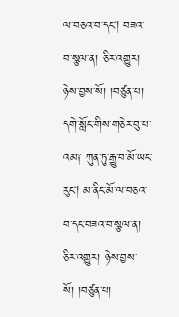ལ་བཅའ་བ་དང། བཟའ་བ་སྩལ་ན། ཅིར་འགྱུར། ཉེས་བྱས་སོ། །བཙུན་པ། དགེ་སློང་གིས་གཅེར་བུ་པ་ འམ༑ ཀུན་ཏུ་རྒྱུ་བ་མོ་ཡང་རུང། མ་ནིང་མོ་ལ་བཅའ་བ་དང་བཟའ་བ་སྩལ་ན། ཅིར་འགྱུར། ཉེས་བྱས་སོ། །བཙུན་པ།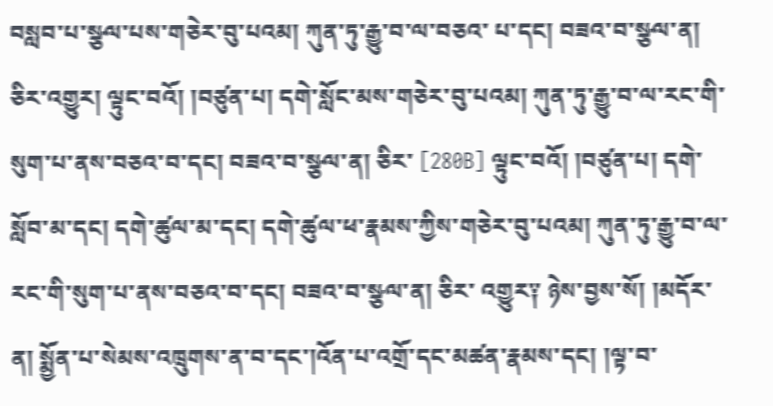བསླབ་པ་སྩལ་པས་གཅེར་བུ་པའམ། ཀུན་ཏུ་རྒྱུ་བ་ལ་བཅའ་ པ་དང། བཟའ་བ་སྩལ་ན། ཅིར་འགྱུར། ལྟུང་བའོ། །བཙུན་པ། དགེ་སློང་མས་གཅེར་བུ་པའམ། ཀུན་ཏུ་རྒྱུ་བ་ལ་རང་གི་སུག་པ་ནས་བཅའ་བ་དང། བཟའ་བ་སྩལ་ན། ཅིར་ [280B] ལྟུང་བའོ། །བཙུན་པ། དགེ་སློབ་མ་དང། དགེ་ཚུལ་མ་དང། དགེ་ཚུལ་ཕ་རྣམས་ཀྱིས་གཅེར་བུ་པའམ། ཀུན་ཏུ་རྒྱུ་བ་ལ་རང་གི་སུག་པ་ནས་བཅའ་བ་དང། བཟའ་བ་སྩལ་ན། ཅིར་ འགྱུར༑ ཉེས་བྱས་སོ། །མདོར་ན། སྨྱོན་པ་སེམས་འཁྲུགས་ན་བ་དང་།འོན་པ་འགྲོ་དང་མཚན་རྣམས་དང། །ལྟ་བ་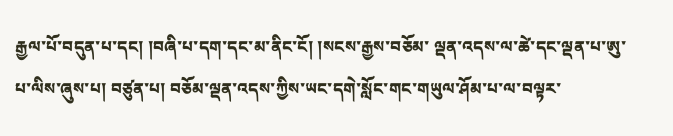རྒྱལ་པོ་བདུན་པ་དང། །བཞི་པ་དག་དང་མ་ནིང་ངོ། །སངས་རྒྱས་བཅོམ་ ལྡན་འདས་ལ་ཚེ་དང་ལྡན་པ་ཨུ་པ་ལིས་ཞུས་པ། བཙུན་པ། བཅོམ་ལྡན་འདས་ཀྱིས་ཡང་དགེ་སློང་གང་གཡུལ་ཤོམ་པ་ལ་བལྟར་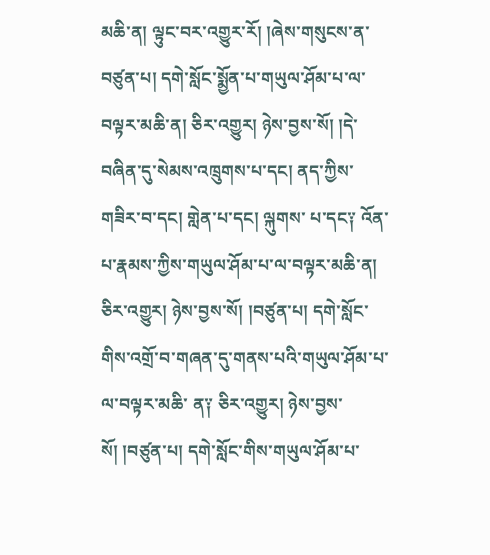མཆི་ན། ལྟུང་བར་འགྱུར་རོ། །ཞེས་གསུངས་ན་ བཙུན་པ། དགེ་སློང་སྨྱོན་པ་གཡུལ་ཤོམ་པ་ལ་བལྟར་མཆི་ན། ཅིར་འགྱུར། ཉེས་བྱས་སོ། །དེ་བཞིན་དུ་སེམས་འཁྲུགས་པ་དང། ནད་ཀྱིས་གཟིར་བ་དང། གླེན་པ་དང། ལྐུགས་ པ་དང༑ འོན་པ་རྣམས་ཀྱིས་གཡུལ་ཤོམ་པ་ལ་བལྟར་མཆི་ན། ཅིར་འགྱུར། ཉེས་བྱས་སོ། །བཙུན་པ། དགེ་སློང་གིས་འགྲོ་བ་གཞན་དུ་གནས་པའི་གཡུལ་ཤོམ་པ་ལ་བལྟར་མཆི་ ན༑ ཅིར་འགྱུར། ཉེས་བྱས་སོ། །བཙུན་པ། དགེ་སློང་གིས་གཡུལ་ཤོམ་པ་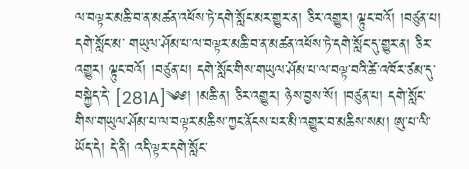ལ་བལྟར་མཆི་བ་ན་མཚན་འཕོས་ཏེ་དགེ་སློང་མར་གྱུར་ན། ཅིར་འགྱུར། ལྟུང་བའོ། །བཙུན་པ། དགེ་སློང་མ་ གཡུལ་ཤོམ་པ་ལ་བལྟར་མཆི་བ་ན་མཚན་འཕོས་ཏེ་དགེ་སློང་དུ་གྱུར་ན། ཅིར་འགྱུར། ལྟུང་བའོ། །བཙུན་པ། དགེ་སློང་གིས་གཡུལ་ཤོམ་པ་ལ་བལྟ་བའི་ཚེ་འཁོར་ཙམ་དུ་བསྐྱེད་དེ་ [281A]༄༅། །མཆི་ན། ཅིར་འགྱུར། ཉེས་བྱས་སོ། །བཙུན་པ། དགེ་སློང་གིས་གཡུལ་ཤོམ་པ་ལ་བལྟར་མཆིས་ཀྱང་ནོངས་པར་མི་འགྱུར་བ་མཆིས་སམ། ཨུ་པ་ལི་ ཡོད་དེ། དེ་ནི། འདི་ལྟར་དགེ་སློང་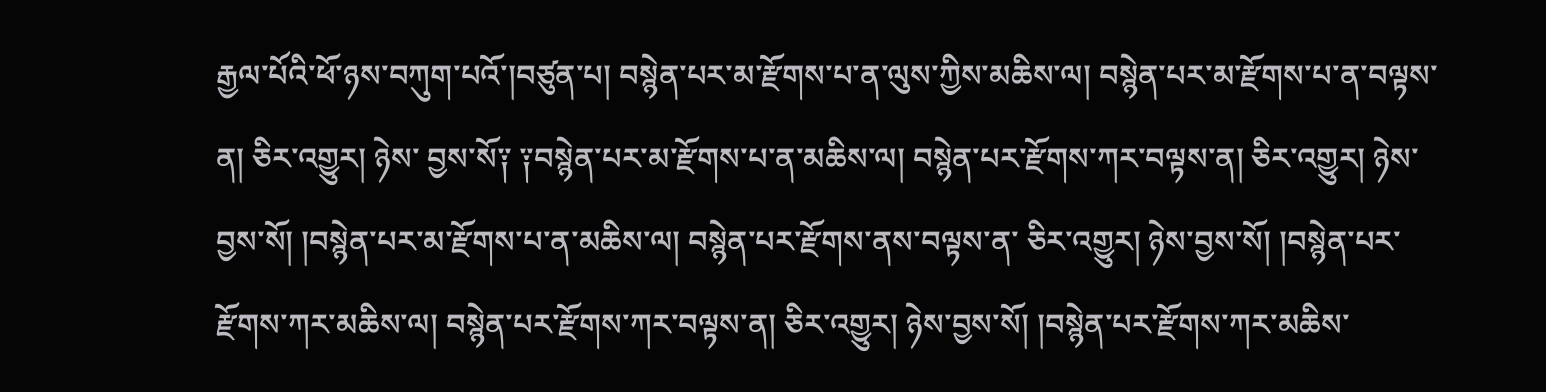རྒྱལ་པོའི་ཕོ་ཉས་བཀུག་པའོ་།བཙུན་པ། བསྙེན་པར་མ་རྫོགས་པ་ན་ལུས་ཀྱིས་མཆིས་ལ། བསྙེན་པར་མ་རྫོགས་པ་ན་བལྟས་ན། ཅིར་འགྱུར། ཉེས་ བྱས་སོ༑ ༑བསྙེན་པར་མ་རྫོགས་པ་ན་མཆིས་ལ། བསྙེན་པར་རྫོགས་ཀར་བལྟས་ན། ཅིར་འགྱུར། ཉེས་བྱས་སོ། །བསྙེན་པར་མ་རྫོགས་པ་ན་མཆིས་ལ། བསྙེན་པར་རྫོགས་ནས་བལྟས་ན་ ཅིར་འགྱུར། ཉེས་བྱས་སོ། །བསྙེན་པར་རྫོགས་ཀར་མཆིས་ལ། བསྙེན་པར་རྫོགས་ཀར་བལྟས་ན། ཅིར་འགྱུར། ཉེས་བྱས་སོ། །བསྙེན་པར་རྫོགས་ཀར་མཆིས་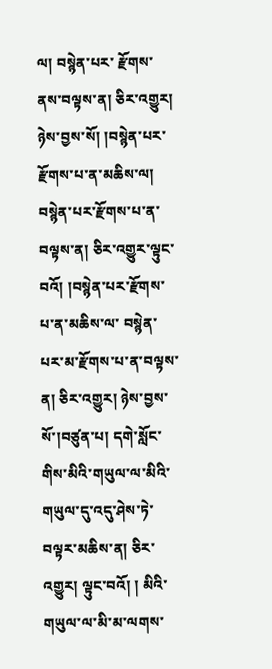ལ། བསྙེན་པར་ རྫོགས་ནས་བལྟས་ན། ཅིར་འགྱུར། ཉེས་བྱས་སོ། །བསྙེན་པར་རྫོགས་པ་ན་མཆིས་ལ། བསྙེན་པར་རྫོགས་པ་ན་བལྟས་ན། ཅིར་འགྱུར་ལྟུང་བའོ། །བསྙེན་པར་རྫོགས་པ་ན་མཆིས་ལ་ བསྙེན་པར་མ་རྫོགས་པ་ན་བལྟས་ན། ཅིར་འགྱུར། ཉེས་བྱས་སོ་།བཙུན་པ། དགེ་སློང་གིས་མིའི་གཡུལ་ལ་མིའི་གཡུལ་དུ་འདུ་ཤེས་ཏེ་བལྟར་མཆིས་ན། ཅིར་འགྱུར། ལྟུང་བའོ། ། མིའི་གཡུལ་ལ་མི་མ་ལགས་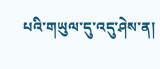པའི་གཡུལ་དུ་འདུ་ཤེས་ན།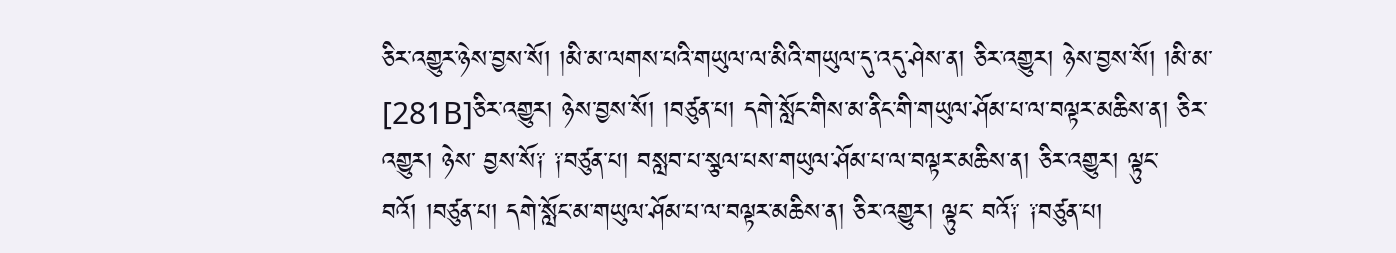ཅིར་འགྱུར་ཉེས་བྱས་སོ། །མི་མ་ལགས་པའི་གཡུལ་ལ་མིའི་གཡུལ་དུ་འདུ་ཤེས་ན། ཅིར་འགྱུར། ཉེས་བྱས་སོ། །མི་མ་ [281B]ཅིར་འགྱུར། ཉེས་བྱས་སོ། །བཙུན་པ། དགེ་སློང་གིས་མ་ནིང་གི་གཡུལ་ཤོམ་པ་ལ་བལྟར་མཆིས་ན། ཅིར་འགྱུར། ཉེས་ བྱས་སོ༑ ༑བཙུན་པ། བསླབ་པ་སྩལ་པས་གཡུལ་ཤོམ་པ་ལ་བལྟར་མཆིས་ན། ཅིར་འགྱུར། ལྟུང་བའོ། །བཙུན་པ། དགེ་སློང་མ་གཡུལ་ཤོམ་པ་ལ་བལྟར་མཆིས་ན། ཅིར་འགྱུར། ལྟུང་ བའོ༑ ༑བཙུན་པ།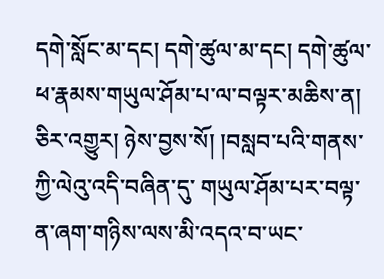དགེ་སློང་མ་དང། དགེ་ཚུལ་མ་དང། དགེ་ཚུལ་ཕ་རྣམས་གཡུལ་ཤོམ་པ་ལ་བལྟར་མཆིས་ན། ཅིར་འགྱུར། ཉེས་བྱས་སོ། །བསླབ་པའི་གནས་ཀྱི་ལེའུ་འདི་བཞིན་དུ་ གཡུལ་ཤོམ་པར་བལྟ་ན་ཞག་གཉིས་ལས་མི་འདའ་བ་ཡང་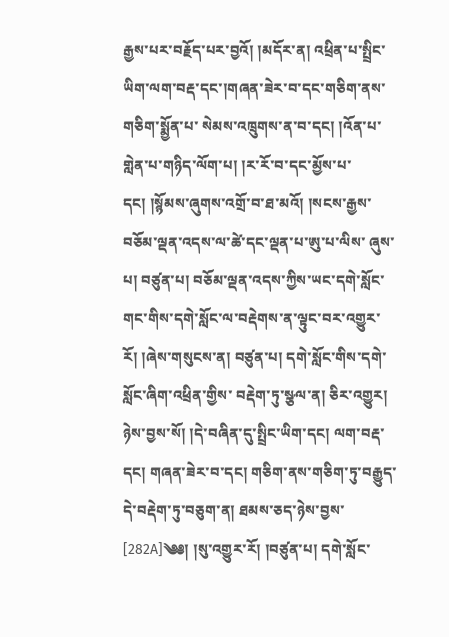རྒྱས་པར་བརྗོད་པར་བྱའོ། །མདོར་ན། འཕྲིན་པ་སྤྲིང་ཡིག་ལག་བརྡ་དང་།གཞན་ཟེར་བ་དང་གཅིག་ནས་གཅིག་སྨྱོན་པ་ སེམས་འཁྲུགས་ན་བ་དང། །འོན་པ་གླེན་པ་གཉིད་ལོག་པ། །ར་རོ་བ་དང་མྱོས་པ་དང། །སྙོམས་ཞུགས་འགྲོ་བ་ཐ་མའོ། །སངས་རྒྱས་བཅོམ་ལྡན་འདས་ལ་ཚེ་དང་ལྡན་པ་ཨུ་པ་ལིས་ ཞུས་པ། བཙུན་པ། བཅོམ་ལྡན་འདས་ཀྱིས་ཡང་དགེ་སློང་གང་གིས་དགེ་སློང་ལ་བརྡེགས་ན་ལྟུང་བར་འགྱུར་རོ། །ཞེས་གསུངས་ན། བཙུན་པ། དགེ་སློང་གིས་དགེ་སློང་ཞིག་འཕྲིན་གྱིས་ བརྡེག་ཏུ་སྩལ་ན། ཅིར་འགྱུར། ཉེས་བྱས་སོ། །དེ་བཞིན་དུ་སྤྲིང་ཡིག་དང། ལག་བརྡ་དང། གཞན་ཟེར་བ་དང། གཅིག་ནས་གཅིག་ཏུ་བརྒྱུད་དེ་བརྡེག་ཏུ་བཅུག་ན། ཐམས་ཅད་ཉེས་བྱས་ [282A]༄༅། །སུ་འགྱུར་རོ། །བཙུན་པ། དགེ་སློང་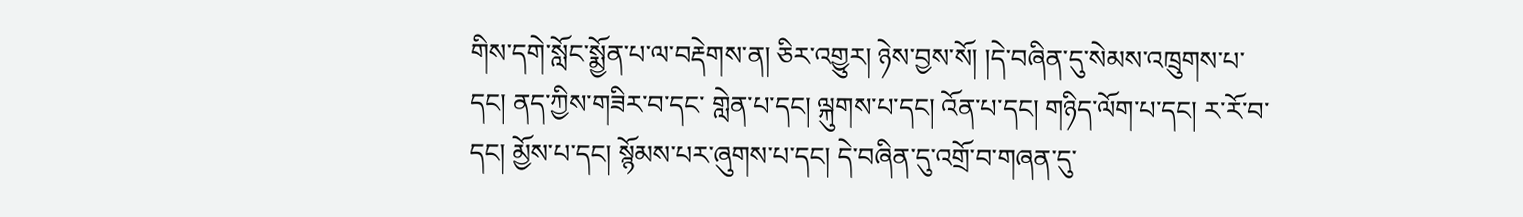གིས་དགེ་སློང་སྨྱོན་པ་ལ་བརྡེགས་ན། ཅིར་འགྱུར། ཉེས་བྱས་སོ། །དེ་བཞིན་དུ་སེམས་འཁྲུགས་པ་དང། ནད་ཀྱིས་གཟིར་བ་དང་ གླེན་པ་དང། ལྐུགས་པ་དང། འོན་པ་དང། གཉིད་ལོག་པ་དང། ར་རོ་བ་དང། མྱོས་པ་དང། སྙོམས་པར་ཞུགས་པ་དང། དེ་བཞིན་དུ་འགྲོ་བ་གཞན་དུ་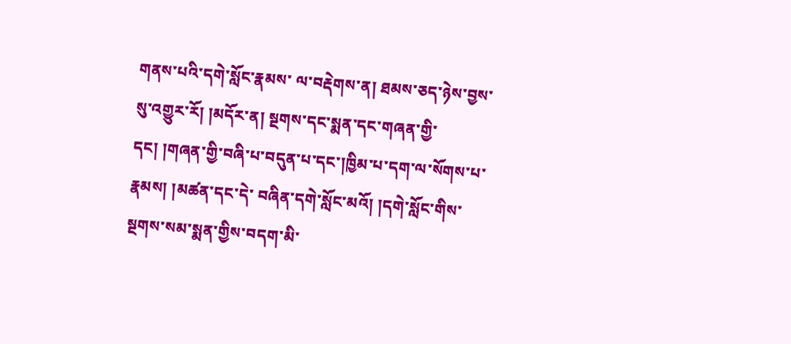གནས་པའི་དགེ་སློང་རྣམས་ ལ་བརྡེགས་ན། ཐམས་ཅད་ཉེས་བྱས་སུ་འགྱུར་རོ། །མདོར་ན། སྔགས་དང་སྨན་དང་གཞན་གྱི་དང། །གཞན་གྱི་བཞི་པ་བདུན་པ་དང་།ཁྱིམ་པ་དག་ལ་སོགས་པ་རྣམས། །མཚན་དང་དེ་ བཞིན་དགེ་སློང་མའོ། །དགེ་སློང་གིས་སྔགས་སམ་སྨན་གྱིས་བདག་མི་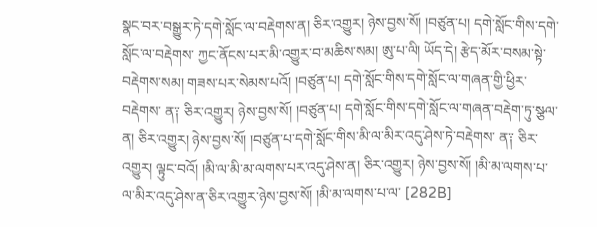སྣང་བར་བསྒྱུར་ཏེ་དགེ་སློང་ལ་བརྡེགས་ན། ཅིར་འགྱུར། ཉེས་བྱས་སོ། །བཙུན་པ། དགེ་སློང་གིས་དགེ་སློང་ལ་བརྡེགས་ ཀྱང་ནོངས་པར་མི་འགྱུར་བ་མཆིས་སམ། ཨུ་པ་ལི། ཡོད་དེ། རྩེད་མོར་བསམ་སྟེ་བརྡེགས་སམ། གཟས་པར་སེམས་པའོ། །བཙུན་པ། དགེ་སློང་གིས་དགེ་སློང་ལ་གཞན་གྱི་ཕྱིར་བརྡེགས་ ན༑ ཅིར་འགྱུར། ཉེས་བྱས་སོ། །བཙུན་པ། དགེ་སློང་གིས་དགེ་སློང་ལ་གཞན་བརྡེག་ཏུ་སྩལ་ན། ཅིར་འགྱུར། ཉེས་བྱས་སོ། །བཙུན་པ་དགེ་སློང་གིས་མི་ལ་མིར་འདུ་ཤེས་ཏེ་བརྡེགས་ ན༑ ཅིར་འགྱུར། ལྟུང་བའོ། །མི་ལ་མི་མ་ལགས་པར་འདུ་ཤེས་ན། ཅིར་འགྱུར། ཉེས་བྱས་སོ། །མི་མ་ལགས་པ་ལ་མིར་འདུ་ཤེས་ན་ཅིར་འགྱུར་ཉེས་བྱས་སོ། །མི་མ་ལགས་པ་ལ་ [282B]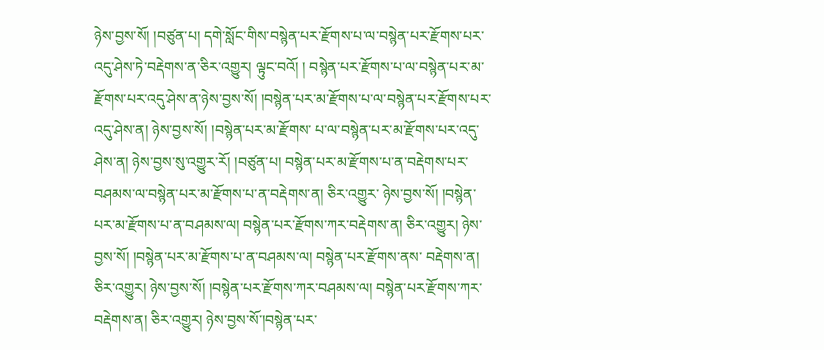ཉེས་བྱས་སོ། །བཙུན་པ། དགེ་སློང་གིས་བསྙེན་པར་རྫོགས་པ་ལ་བསྙེན་པར་རྫོགས་པར་འདུ་ཤེས་ཏེ་བརྡེགས་ན་ཅིར་འགྱུར། ལྟུང་བའོ། ། བསྙེན་པར་རྫོགས་པ་ལ་བསྙེན་པར་མ་རྫོགས་པར་འདུ་ཤེས་ན་ཉེས་བྱས་སོ། །བསྙེན་པར་མ་རྫོགས་པ་ལ་བསྙེན་པར་རྫོགས་པར་འདུ་ཤེས་ན། ཉེས་བྱས་སོ། །བསྙེན་པར་མ་རྫོགས་ པ་ལ་བསྙེན་པར་མ་རྫོགས་པར་འདུ་ཤེས་ན། ཉེས་བྱས་སུ་འགྱུར་རོ། །བཙུན་པ། བསྙེན་པར་མ་རྫོགས་པ་ན་བརྡེགས་པར་བཤམས་ལ་བསྙེན་པར་མ་རྫོགས་པ་ན་བརྡེགས་ན། ཅིར་འགྱུར་ ཉེས་བྱས་སོ། །བསྙེན་པར་མ་རྫོགས་པ་ན་བཤམས་ལ། བསྙེན་པར་རྫོགས་ཀར་བརྡེགས་ན། ཅིར་འགྱུར། ཉེས་བྱས་སོ། །བསྙེན་པར་མ་རྫོགས་པ་ན་བཤམས་ལ། བསྙེན་པར་རྫོགས་ནས་ བརྡེགས་ན། ཅིར་འགྱུར། ཉེས་བྱས་སོ། །བསྙེན་པར་རྫོགས་ཀར་བཤམས་ལ། བསྙེན་པར་རྫོགས་ཀར་བརྡེགས་ན། ཅིར་འགྱུར། ཉེས་བྱས་སོ་།བསྙེན་པར་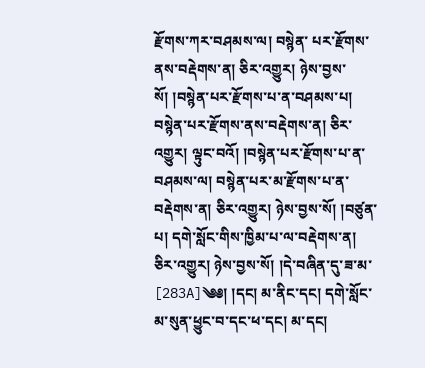རྫོགས་ཀར་བཤམས་ལ། བསྙེན་ པར་རྫོགས་ནས་བརྡེགས་ན། ཅིར་འགྱུར། ཉེས་བྱས་སོ། །བསྙེན་པར་རྫོགས་པ་ན་བཤམས་པ། བསྙེན་པར་རྫོགས་ནས་བརྡེགས་ན། ཅིར་འགྱུར། ལྟུང་བའོ། །བསྙེན་པར་རྫོགས་པ་ན་ བཤམས་ལ། བསྙེན་པར་མ་རྫོགས་པ་ན་བརྡེགས་ན། ཅིར་འགྱུར། ཉེས་བྱས་སོ། །བཙུན་པ། དགེ་སློང་གིས་ཁྱིམ་པ་ལ་བརྡེགས་ན། ཅིར་འགྱུར། ཉེས་བྱས་སོ། །དེ་བཞིན་དུ་ཟ་མ་ [283A]༄༅། །དང། མ་ནིང་དང། དགེ་སློང་མ་སུན་ཕྱུང་བ་དང་ཕ་དང། མ་དང།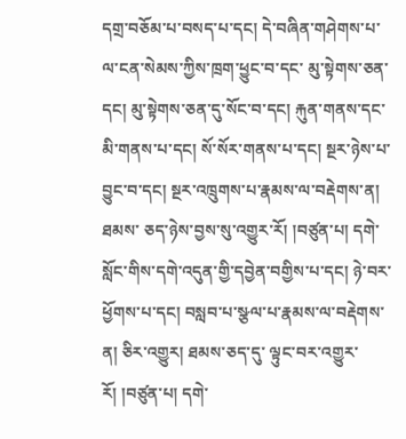དགྲ་བཅོམ་པ་བསད་པ་དང། དེ་བཞིན་གཤེགས་པ་ལ་ངན་སེམས་ཀྱིས་ཁྲག་ཕྱུང་བ་དང་ མུ་སྟེགས་ཅན་དང། མུ་སྟེགས་ཅན་དུ་སོང་བ་དང། རྐུན་གནས་དང་མི་གནས་པ་དང། སོ་སོར་གནས་པ་དང། སྔར་ཉེས་པ་བྱུང་བ་དང། སྔར་འཁྲུགས་པ་རྣམས་ལ་བརྡེགས་ན། ཐམས་ ཅད་ཉེས་བྱས་སུ་འགྱུར་རོ། །བཙུན་པ། དགེ་སློང་གིས་དགེ་འདུན་གྱི་དབྱེན་བགྱིས་པ་དང། ཉེ་བར་ཕྱོགས་པ་དང། བསླབ་པ་སྩལ་པ་རྣམས་ལ་བརྡེགས་ན། ཅིར་འགྱུར། ཐམས་ཅད་དུ་ ལྟུང་བར་འགྱུར་རོ། །བཙུན་པ། དགེ་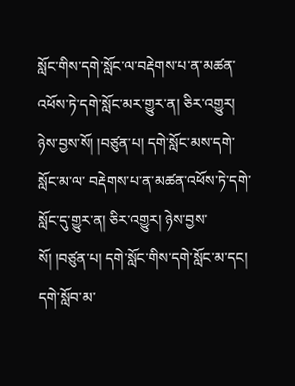སློང་གིས་དགེ་སློང་ལ་བརྡེགས་པ་ན་མཚན་འཕོས་ཏེ་དགེ་སློང་མར་གྱུར་ན། ཅིར་འགྱུར། ཉེས་བྱས་སོ། །བཙུན་པ། དགེ་སློང་མས་དགེ་སློང་མ་ལ་ བརྡེགས་པ་ན་མཚན་འཕོས་ཏེ་དགེ་སློང་དུ་གྱུར་ན། ཅིར་འགྱུར། ཉེས་བྱས་སོ། །བཙུན་པ། དགེ་སློང་གིས་དགེ་སློང་མ་དང། དགེ་སློབ་མ་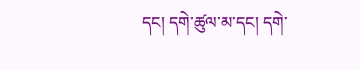དང། དགེ་ཚུལ་མ་དང། དགེ་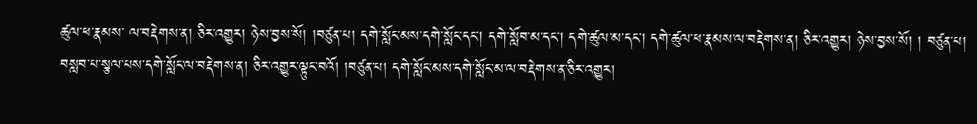ཚུལ་ཕ་རྣམས་ ལ་བརྡེགས་ན། ཅིར་འགྱུར། ཉེས་བྱས་སོ། །བཙུན་པ། དགེ་སློང་མས་དགེ་སློང་དང། དགེ་སློབ་མ་དང། དགེ་ཚུལ་མ་དང། དགེ་ཚུལ་ཕ་རྣམས་ལ་བརྡེགས་ན། ཅིར་འགྱུར། ཉེས་བྱས་སོ། ། བཙུན་པ། བསླབ་པ་སྩལ་པས་དགེ་སློང་ལ་བརྡེགས་ན། ཅིར་འགྱུར་ལྟུང་བའོ། །བཙུན་པ། དགེ་སློང་མས་དགེ་སློང་མ་ལ་བརྡེགས་ན་ཅིར་འགྱུར།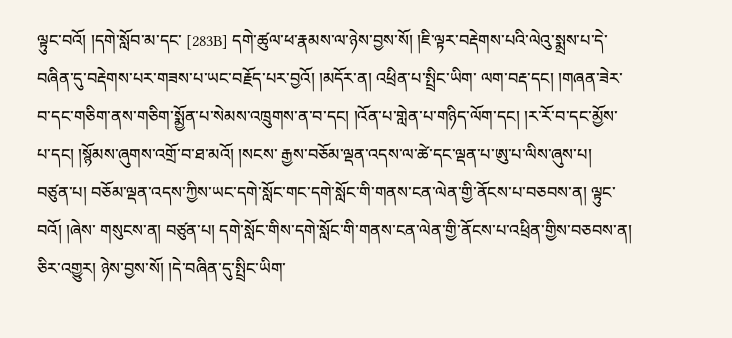ལྟུང་བའོ། །དགེ་སློབ་མ་དང་ [283B] དགེ་ཚུལ་ཕ་རྣམས་ལ་ཉེས་བྱས་སོ། །ཇི་ལྟར་བརྡེགས་པའི་ལེའུ་སྨྲས་པ་དེ་བཞིན་དུ་བརྡེགས་པར་གཟས་པ་ཡང་བརྗོད་པར་བྱའོ། །མདོར་ན། འཕྲིན་པ་སྤྲིང་ཡིག་ ལག་བརྡ་དང། །གཞན་ཟེར་བ་དང་གཅིག་ནས་གཅིག་སྨྱོན་པ་སེམས་འཁྲུགས་ན་བ་དང། །འོན་པ་གླེན་པ་གཉིད་ལོག་དང། །ར་རོ་བ་དང་མྱོས་པ་དང། །སྙོམས་ཞུགས་འགྲོ་བ་ཐ་མའོ། །སངས་ རྒྱས་བཅོམ་ལྡན་འདས་ལ་ཚེ་དང་ལྡན་པ་ཨུ་པ་ལིས་ཞུས་པ། བཙུན་པ། བཅོམ་ལྡན་འདས་ཀྱིས་ཡང་དགེ་སློང་གང་དགེ་སློང་གི་གནས་ངན་ལེན་གྱི་ནོངས་པ་བཅབས་ན། ལྟུང་བའོ། །ཞེས་ གསུངས་ན། བཙུན་པ། དགེ་སློང་གིས་དགེ་སློང་གི་གནས་ངན་ལེན་གྱི་ནོངས་པ་འཕྲིན་གྱིས་བཅབས་ན། ཅིར་འགྱུར། ཉེས་བྱས་སོ། །དེ་བཞིན་དུ་སྤྲིང་ཡིག་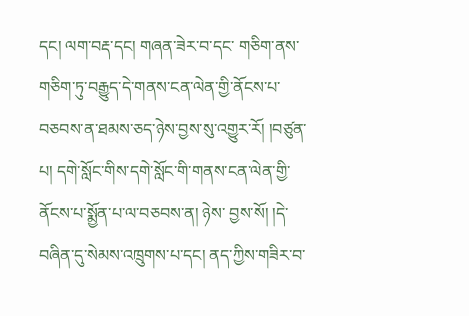དང། ལག་བརྡ་དང། གཞན་ཟེར་བ་དང་ གཅིག་ནས་གཅིག་ཏུ་བརྒྱུད་དེ་གནས་ངན་ལེན་གྱི་ནོངས་པ་བཅབས་ན་ཐམས་ཅད་ཉེས་བྱས་སུ་འགྱུར་རོ། །བཙུན་པ། དགེ་སློང་གིས་དགེ་སློང་གི་གནས་ངན་ལེན་གྱི་ནོངས་པ་སྨྱོན་པ་ལ་བཅབས་ན། ཉེས་ བྱས་སོ། །དེ་བཞིན་དུ་སེམས་འཁྲུགས་པ་དང། ནད་ཀྱིས་གཟིར་བ་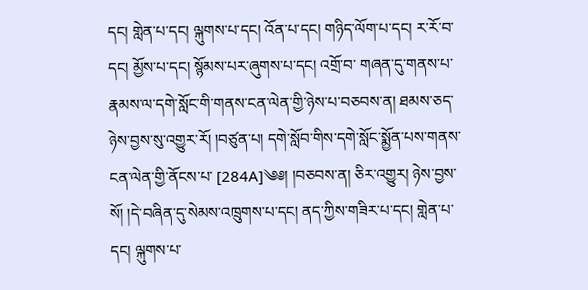དང། གླེན་པ་དང། ལྐུགས་པ་དང། འོན་པ་དང། གཉིད་ལོག་པ་དང། ར་རོ་བ་དང། མྱོས་པ་དང། སྙོམས་པར་ཞུགས་པ་དང། འགྲོ་བ་ གཞན་དུ་གནས་པ་རྣམས་ལ་དགེ་སློང་གི་གནས་ངན་ལེན་གྱི་ཉེས་པ་བཅབས་ན། ཐམས་ཅད་ཉེས་བྱས་སུ་འགྱུར་རོ། །བཙུན་པ། དགེ་སློབ་གིས་དགེ་སློང་སྨྱོན་པས་གནས་ངན་ལེན་གྱི་ནོངས་པ་ [284A]༄༅། །བཅབས་ན། ཅིར་འགྱུར། ཉེས་བྱས་སོ། །དེ་བཞིན་དུ་སེམས་འཁྲུགས་པ་དང། ནད་ཀྱིས་གཟིར་པ་དང། གླེན་པ་དང། ལྐུགས་པ་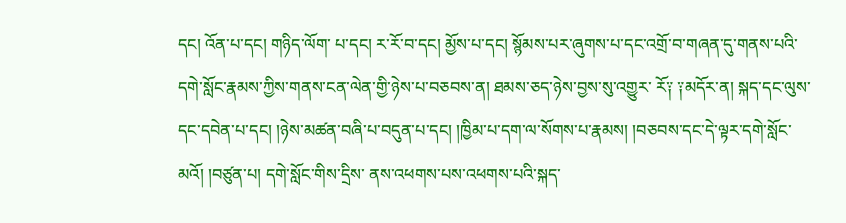དང། འོན་པ་དང། གཉིད་ལོག་ པ་དང། ར་རོ་བ་དང། མྱོས་པ་དང། སྙོམས་པར་ཞུགས་པ་དང་འགྲོ་བ་གཞན་དུ་གནས་པའི་དགེ་སློང་རྣམས་ཀྱིས་གནས་ངན་ལེན་གྱི་ཉེས་པ་བཅབས་ན། ཐམས་ཅད་ཉེས་བྱས་སུ་འགྱུར་ རོ༑ ༑མདོར་ན། སྐད་དང་ལུས་དང་དབེན་པ་དང། །ཉེས་མཚན་བཞི་པ་བདུན་པ་དང། །ཁྱིམ་པ་དག་ལ་སོགས་པ་རྣམས། །བཅབས་དང་དེ་ལྟར་དགེ་སློང་མའོ། །བཙུན་པ། དགེ་སློང་གིས་དྲིས་ ནས་འཕགས་པས་འཕགས་པའི་སྐད་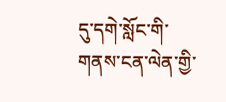དུ་དགེ་སློང་གི་གནས་ངན་ལེན་གྱི་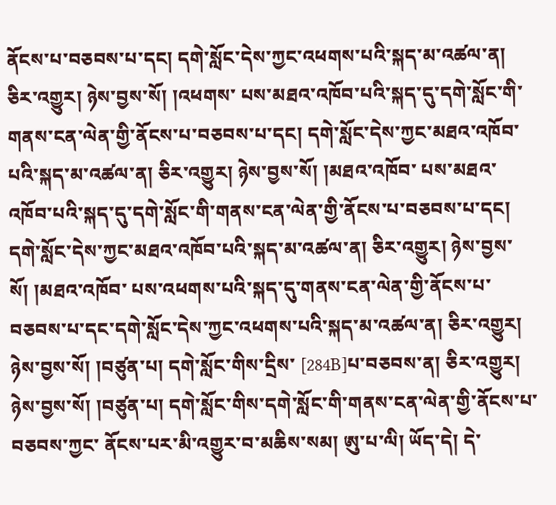ནོངས་པ་བཅབས་པ་དང། དགེ་སློང་དེས་ཀྱང་འཕགས་པའི་སྐད་མ་འཚལ་ན། ཅིར་འགྱུར། ཉེས་བྱས་སོ། །འཕགས་ པས་མཐའ་འཁོབ་པའི་སྐད་དུ་དགེ་སློང་གི་གནས་ངན་ལེན་གྱི་ནོངས་པ་བཅབས་པ་དང། དགེ་སློང་དེས་ཀྱང་མཐའ་འཁོབ་པའི་སྐད་མ་འཚལ་ན། ཅིར་འགྱུར། ཉེས་བྱས་སོ། །མཐའ་འཁོབ་ པས་མཐའ་འཁོབ་པའི་སྐད་དུ་དགེ་སློང་གི་གནས་ངན་ལེན་གྱི་ནོངས་པ་བཅབས་པ་དང། དགེ་སློང་དེས་ཀྱང་མཐའ་འཁོབ་པའི་སྐད་མ་འཚལ་ན། ཅིར་འགྱུར། ཉེས་བྱས་སོ། །མཐའ་འཁོབ་ པས་འཕགས་པའི་སྐད་དུ་གནས་ངན་ལེན་གྱི་ནོངས་པ་བཅབས་པ་དང་དགེ་སློང་དེས་ཀྱང་འཕགས་པའི་སྐད་མ་འཚལ་ན། ཅིར་འགྱུར། ཉེས་བྱས་སོ། །བཙུན་པ། དགེ་སློང་གིས་དྲིས་ [284B]པ་བཅབས་ན། ཅིར་འགྱུར། ཉེས་བྱས་སོ། །བཙུན་པ། དགེ་སློང་གིས་དགེ་སློང་གི་གནས་ངན་ལེན་གྱི་ནོངས་པ་བཅབས་ཀྱང་ ནོངས་པར་མི་འགྱུར་བ་མཆིས་སམ། ཨུ་པ་ལི། ཡོད་དེ། དེ་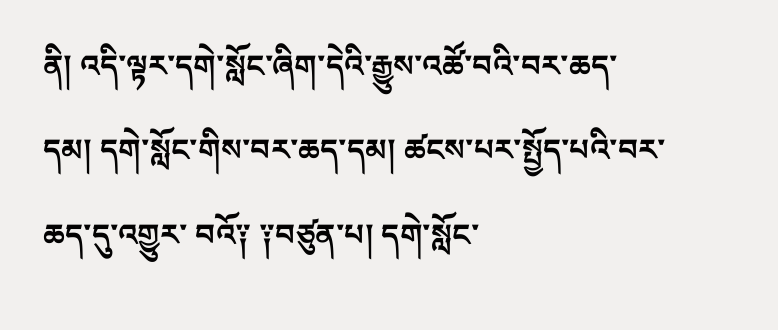ནི། འདི་ལྟར་དགེ་སློང་ཞིག་དེའི་རྒྱུས་འཚོ་བའི་བར་ཆད་དམ། དགེ་སློང་གིས་བར་ཆད་དམ། ཚངས་པར་སྤྱོད་པའི་བར་ཆད་དུ་འགྱུར་ བའོ༑ ༑བཙུན་པ། དགེ་སློང་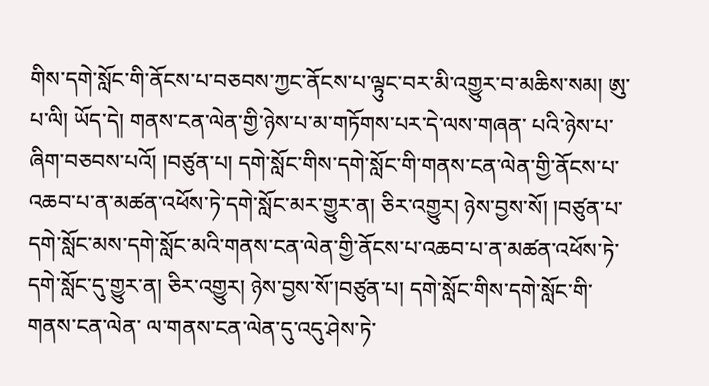གིས་དགེ་སློང་གི་ནོངས་པ་བཅབས་ཀྱང་ནོངས་པ་ལྟུང་བར་མི་འགྱུར་བ་མཆིས་སམ། ཨུ་པ་ལི། ཡོད་དེ། གནས་ངན་ལེན་གྱི་ཉེས་པ་མ་གཏོགས་པར་དེ་ལས་གཞན་ པའི་ཉེས་པ་ཞིག་བཅབས་པའོ། །བཙུན་པ། དགེ་སློང་གིས་དགེ་སློང་གི་གནས་ངན་ལེན་གྱི་ནོངས་པ་འཆབ་པ་ན་མཚན་འཕོས་ཏེ་དགེ་སློང་མར་གྱུར་ན། ཅིར་འགྱུར། ཉེས་བྱས་སོ། །བཙུན་པ་ དགེ་སློང་མས་དགེ་སློང་མའི་གནས་ངན་ལེན་གྱི་ནོངས་པ་འཆབ་པ་ན་མཚན་འཕོས་ཏེ་དགེ་སློང་དུ་གྱུར་ན། ཅིར་འགྱུར། ཉེས་བྱས་སོ་།བཙུན་པ། དགེ་སློང་གིས་དགེ་སློང་གི་གནས་ངན་ལེན་ ལ་གནས་ངན་ལེན་དུ་འདུ་ཤེས་ཏེ་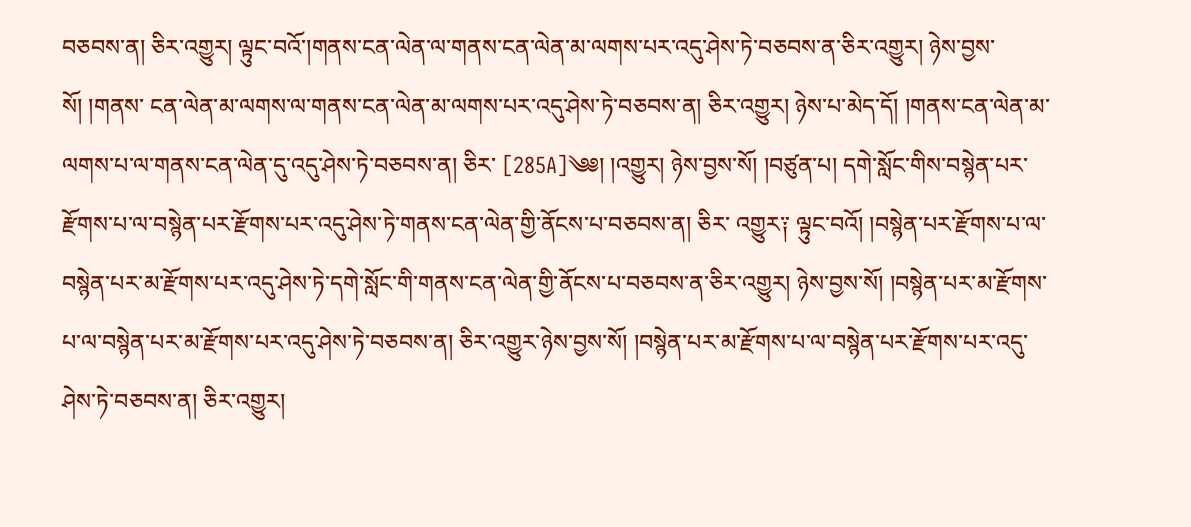བཅབས་ན། ཅིར་འགྱུར། ལྟུང་བའོ་།གནས་ངན་ལེན་ལ་གནས་ངན་ལེན་མ་ལགས་པར་འདུ་ཤེས་ཏེ་བཅབས་ན་ཅིར་འགྱུར། ཉེས་བྱས་སོ། །གནས་ ངན་ལེན་མ་ལགས་ལ་གནས་ངན་ལེན་མ་ལགས་པར་འདུ་ཤེས་ཏེ་བཅབས་ན། ཅིར་འགྱུར། ཉེས་པ་མེད་དོ། །གནས་ངན་ལེན་མ་ལགས་པ་ལ་གནས་ངན་ལེན་དུ་འདུ་ཤེས་ཏེ་བཅབས་ན། ཅིར་ [285A]༄༅། །འགྱུར། ཉེས་བྱས་སོ། །བཙུན་པ། དགེ་སློང་གིས་བསྙེན་པར་རྫོགས་པ་ལ་བསྙེན་པར་རྫོགས་པར་འདུ་ཤེས་ཏེ་གནས་ངན་ལེན་གྱི་ནོངས་པ་བཅབས་ན། ཅིར་ འགྱུར༑ ལྟུང་བའོ། །བསྙེན་པར་རྫོགས་པ་ལ་བསྙེན་པར་མ་རྫོགས་པར་འདུ་ཤེས་ཏེ་དགེ་སློང་གི་གནས་ངན་ལེན་གྱི་ནོངས་པ་བཅབས་ན་ཅིར་འགྱུར། ཉེས་བྱས་སོ། །བསྙེན་པར་མ་རྫོགས་ པ་ལ་བསྙེན་པར་མ་རྫོགས་པར་འདུ་ཤེས་ཏེ་བཅབས་ན། ཅིར་འགྱུར་ཉེས་བྱས་སོ། །བསྙེན་པར་མ་རྫོགས་པ་ལ་བསྙེན་པར་རྫོགས་པར་འདུ་ཤེས་ཏེ་བཅབས་ན། ཅིར་འགྱུར།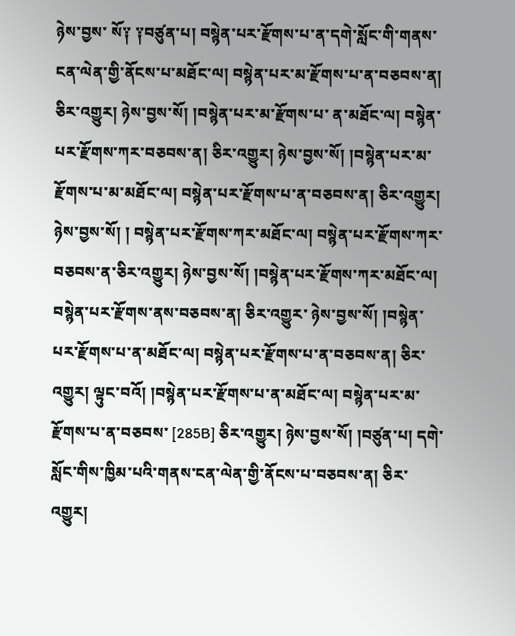ཉེས་བྱས་ སོ༑ ༑བཙུན་པ། བསྙེན་པར་རྫོགས་པ་ན་དགེ་སློང་གི་གནས་ངན་ལེན་གྱི་ནོངས་པ་མཐོང་ལ། བསྙེན་པར་མ་རྫོགས་པ་ན་བཅབས་ན། ཅིར་འགྱུར། ཉེས་བྱས་སོ། །བསྙེན་པར་མ་རྫོགས་པ་ ན་མཐོང་ལ། བསྙེན་པར་རྫོགས་ཀར་བཅབས་ན། ཅིར་འགྱུར། ཉེས་བྱས་སོ། །བསྙེན་པར་མ་རྫོགས་པ་མ་མཐོང་ལ། བསྙེན་པར་རྫོགས་པ་ན་བཅབས་ན། ཅིར་འགྱུར། ཉེས་བྱས་སོ། ། བསྙེན་པར་རྫོགས་ཀར་མཐོང་ལ། བསྙེན་པར་རྫོགས་ཀར་བཅབས་ན་ཅིར་འགྱུར། ཉེས་བྱས་སོ། །བསྙེན་པར་རྫོགས་ཀར་མཐོང་ལ། བསྙེན་པར་རྫོགས་ནས་བཅབས་ན། ཅིར་འགྱུར་ ཉེས་བྱས་སོ། །བསྙེན་པར་རྫོགས་པ་ན་མཐོང་ལ། བསྙེན་པར་རྫོགས་པ་ན་བཅབས་ན། ཅིར་འགྱུར། ལྟུང་བའོ། །བསྙེན་པར་རྫོགས་པ་ན་མཐོང་ལ། བསྙེན་པར་མ་རྫོགས་པ་ན་བཅབས་ [285B] ཅིར་འགྱུར། ཉེས་བྱས་སོ། །བཙུན་པ། དགེ་སློང་གིས་ཁྱིམ་པའི་གནས་ངན་ལེན་གྱི་ནོངས་པ་བཅབས་ན། ཅིར་འགྱུར།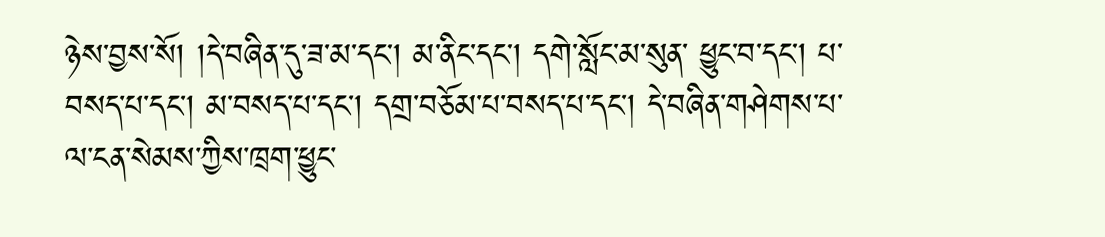ཉེས་བྱས་སོ། །དེ་བཞིན་དུ་ཟ་མ་དང། མ་ནིང་དང། དགེ་སློང་མ་སུན་ ཕྱུང་བ་དང། པ་བསད་པ་དང། མ་བསད་པ་དང། དགྲ་བཅོམ་པ་བསད་པ་དང། དེ་བཞིན་གཤེགས་པ་ལ་ངན་སེམས་ཀྱིས་ཁྲག་ཕྱུང་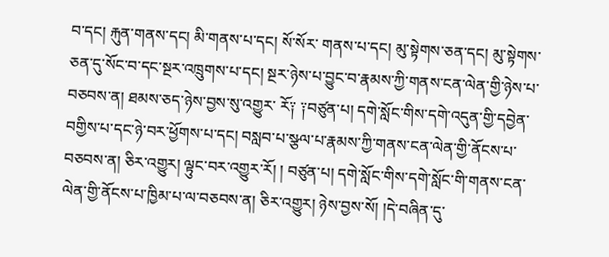བ་དང། རྐུན་གནས་དང། མི་གནས་པ་དང། སོ་སོར་ གནས་པ་དང། མུ་སྟེགས་ཅན་དང། མུ་སྟེགས་ཅན་དུ་སོང་བ་དང་སྔར་འཁྲུགས་པ་དང། སྔར་ཉེས་པ་བྱུང་བ་རྣམས་ཀྱི་གནས་ངན་ལེན་གྱི་ཉེས་པ་བཅབས་ན། ཐམས་ཅད་ཉེས་བྱས་སུ་འགྱུར་ རོ༑ ༑བཙུན་པ། དགེ་སློང་གིས་དགེ་འདུན་གྱི་དབྱེན་བགྱིས་པ་དང་ཉེ་བར་ཕྱོགས་པ་དང། བསླབ་པ་སྩལ་པ་རྣམས་ཀྱི་གནས་ངན་ལེན་གྱི་ནོངས་པ་བཅབས་ན། ཅིར་འགྱུར། ལྟུང་བར་འགྱུར་རོ། ། བཙུན་པ། དགེ་སློང་གིས་དགེ་སློང་གི་གནས་ངན་ལེན་གྱི་ནོངས་པ་ཁྱིམ་པ་ལ་བཅབས་ན། ཅིར་འགྱུར། ཉེས་བྱས་སོ། །དེ་བཞིན་དུ་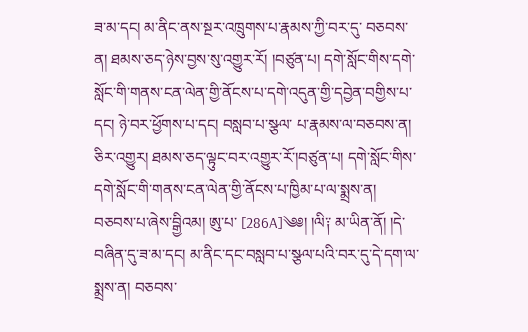ཟ་མ་དང། མ་ནིང་ནས་སྔར་འཁྲུགས་པ་རྣམས་ཀྱི་བར་དུ་ བཅབས་ན། ཐམས་ཅད་ཉེས་བྱས་སུ་འགྱུར་རོ། །བཙུན་པ། དགེ་སློང་གིས་དགེ་སློང་གི་གནས་ངན་ལེན་གྱི་ནོངས་པ་དགེ་འདུན་གྱི་དབྱེན་བགྱིས་པ་དང། ཉེ་བར་ཕྱོགས་པ་དང། བསླབ་པ་སྩལ་ པ་རྣམས་ལ་བཅབས་ན། ཅིར་འགྱུར། ཐམས་ཅད་ལྟུང་བར་འགྱུར་རོ་།བཙུན་པ། དགེ་སློང་གིས་དགེ་སློང་གི་གནས་ངན་ལེན་གྱི་ནོངས་པ་ཁྱིམ་པ་ལ་སྨྲས་ན། བཅབས་པ་ཞེས་བྒྱིའམ། ཨུ་པ་ [286A]༄༅། །ལི༑ མ་ཡིན་ནོ། །དེ་བཞིན་དུ་ཟ་མ་དང། མ་ནིང་དང་བསླབ་པ་སྩལ་པའི་བར་དུ་དེ་དག་ལ་སྨྲས་ན། བཅབས་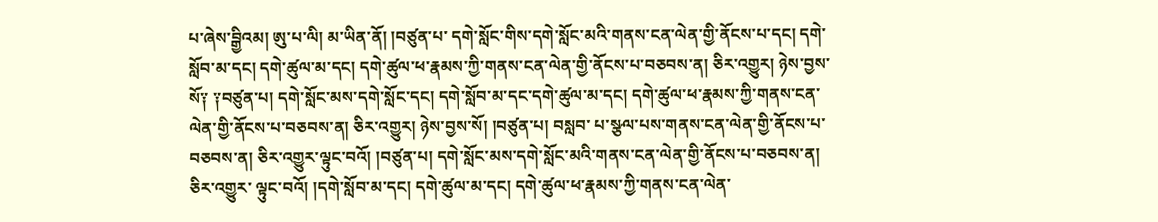པ་ཞེས་བྒྱིའམ། ཨུ་པ་ལི། མ་ཡིན་ནོ། །བཙུན་པ་ དགེ་སློང་གིས་དགེ་སློང་མའི་གནས་ངན་ལེན་གྱི་ནོངས་པ་དང། དགེ་སློབ་མ་དང། དགེ་ཚུལ་མ་དང། དགེ་ཚུལ་ཕ་རྣམས་ཀྱི་གནས་ངན་ལེན་གྱི་ནོངས་པ་བཅབས་ན། ཅིར་འགྱུར། ཉེས་བྱས་ སོ༑ ༑བཙུན་པ། དགེ་སློང་མས་དགེ་སློང་དང། དགེ་སློབ་མ་དང་དགེ་ཚུལ་མ་དང། དགེ་ཚུལ་ཕ་རྣམས་ཀྱི་གནས་ངན་ལེན་གྱི་ནོངས་པ་བཅབས་ན། ཅིར་འགྱུར། ཉེས་བྱས་སོ། །བཙུན་པ། བསླབ་ པ་སྩལ་པས་གནས་ངན་ལེན་གྱི་ནོངས་པ་བཅབས་ན། ཅིར་འགྱུར་ལྟུང་བའོ། །བཙུན་པ། དགེ་སློང་མས་དགེ་སློང་མའི་གནས་ངན་ལེན་གྱི་ནོངས་པ་བཅབས་ན། ཅིར་འགྱུར་ ལྟུང་བའོ། །དགེ་སློབ་མ་དང། དགེ་ཚུལ་མ་དང། དགེ་ཚུལ་ཕ་རྣམས་ཀྱི་གནས་ངན་ལེན་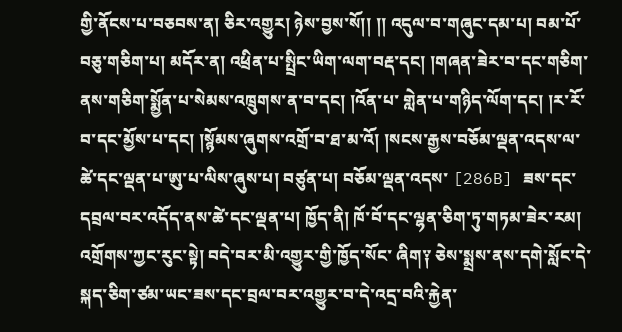གྱི་ནོངས་པ་བཅབས་ན། ཅིར་འགྱུར། ཉེས་བྱས་སོ།། །། འདུལ་བ་གཞུང་དམ་པ། བམ་པོ་བཅུ་གཅིག་པ། མདོར་ན། འཕྲིན་པ་སྤྲིང་ཡིག་ལག་བརྡ་དང། །གཞན་ཟེར་བ་དང་གཅིག་ནས་གཅིག་སྨྱོན་པ་སེམས་འཁྲུགས་ན་བ་དང། །འོན་པ་ གླེན་པ་གཉིད་ལོག་དང། །ར་རོ་བ་དང་མྱོས་པ་དང། །སྙོམས་ཞུགས་འགྲོ་བ་ཐ་མ་འོ། །སངས་རྒྱས་བཅོམ་ལྡན་འདས་ལ་ཚེ་དང་ལྡན་པ་ཨུ་པ་ལིས་ཞུས་པ། བཙུན་པ། བཅོམ་ལྡན་འདས་ [286B] ཟས་དང་དབྲལ་བར་འདོད་ནས་ཚེ་དང་ལྡན་པ། ཁྱོད་ནི། ཁོ་བོ་དང་ལྷན་ཅིག་ཏུ་གཏམ་ཟེར་རམ། འགྲོགས་ཀྱང་རུང་སྟེ། བདེ་བར་མི་འགྱུར་གྱི་ཁྱོད་སོང་ ཞིག༑ ཅེས་སྨྲས་ནས་དགེ་སློང་དེ་སྐད་ཅིག་ཙམ་ཡང་ཟས་དང་བྲལ་བར་འགྱུར་བ་དེ་འདྲ་བའི་རྐྱེན་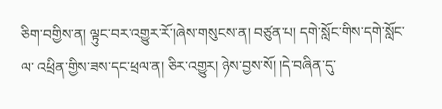ཅིག་བགྱིས་ན། ལྟུང་བར་འགྱུར་རོ་།ཞེས་གསུངས་ན། བཙུན་པ། དགེ་སློང་གིས་དགེ་སློང་ལ་ འཕྲིན་གྱིས་ཟས་དང་ཕྲལ་ན། ཅིར་འགྱུར། ཉེས་བྱས་སོ། །དེ་བཞིན་དུ་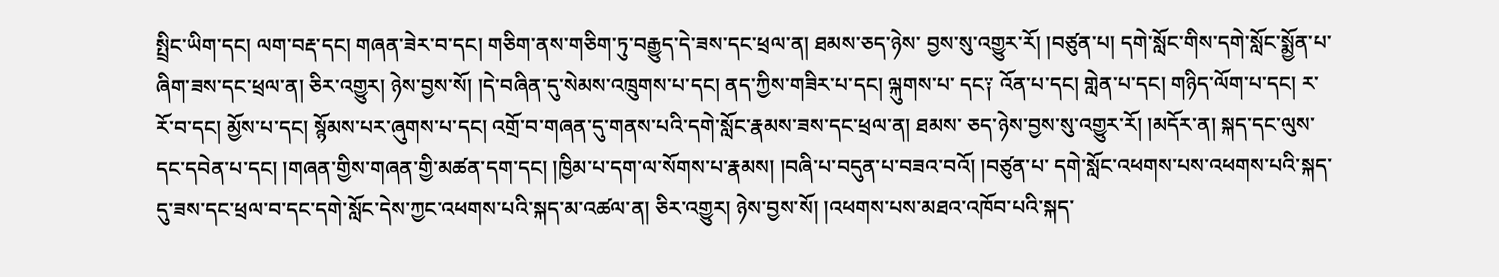སྤྲིང་ཡིག་དང། ལག་བརྡ་དང། གཞན་ཟེར་བ་དང། གཅིག་ནས་གཅིག་ཏུ་བརྒྱུད་དེ་ཟས་དང་ཕྲལ་ན། ཐམས་ཅད་ཉེས་ བྱས་སུ་འགྱུར་རོ། །བཙུན་པ། དགེ་སློང་གིས་དགེ་སློང་སྨྱོན་པ་ཞིག་ཟས་དང་ཕྲལ་ན། ཅིར་འགྱུར། ཉེས་བྱས་སོ། །དེ་བཞིན་དུ་སེམས་འཁྲུགས་པ་དང། ནད་ཀྱིས་གཟིར་པ་དང། ལྐུགས་པ་ དང༑ འོན་པ་དང། གླེན་པ་དང། གཉིད་ལོག་པ་དང། ར་རོ་བ་དང། མྱོས་པ་དང། སྙོམས་པར་ཞུགས་པ་དང། འགྲོ་བ་གཞན་དུ་གནས་པའི་དགེ་སློང་རྣམས་ཟས་དང་ཕྲལ་ན། ཐམས་ ཅད་ཉེས་བྱས་སུ་འགྱུར་རོ། །མདོར་ན། སྐད་དང་ལུས་དང་དབེན་པ་དང། །གཞན་གྱིས་གཞན་གྱི་མཚན་དག་དང། །ཁྱིམ་པ་དག་ལ་སོགས་པ་རྣམས། །བཞི་པ་བདུན་པ་བཟའ་བའོ། །བཙུན་པ་ དགེ་སློང་འཕགས་པས་འཕགས་པའི་སྐད་དུ་ཟས་དང་ཕྲལ་བ་དང་དགེ་སློང་དེས་ཀྱང་འཕགས་པའི་སྐད་མ་འཚལ་ན། ཅིར་འགྱུར། ཉེས་བྱས་སོ། །འཕགས་པས་མཐའ་འཁོབ་པའི་སྐད་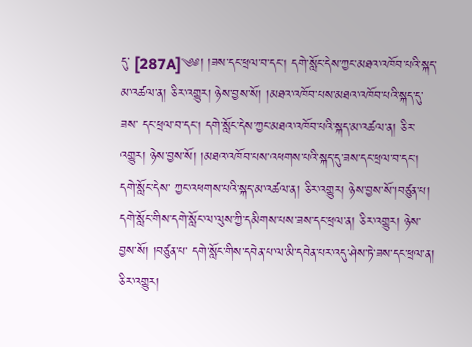དུ་ [287A]༄༅། །ཟས་དང་ཕྲལ་བ་དང། དགེ་སློང་དེས་ཀྱང་མཐའ་འཁོབ་པའི་སྐད་མ་འཚལ་ན། ཅིར་འགྱུར། ཉེས་བྱས་སོ། །མཐའ་འཁོབ་པས་མཐའ་འཁོབ་པའི་སྐད་དུ་ཟས་ དང་ཕྲལ་བ་དང། དགེ་སློང་དེས་ཀྱང་མཐའ་འཁོབ་པའི་སྐད་མ་འཚལ་ན། ཅིར་འགྱུར། ཉེས་བྱས་སོ། །མཐའ་འཁོབ་པས་འཕགས་པའི་སྐད་དུ་ཟས་དང་ཕྲལ་བ་དང། དགེ་སློང་དེས་ ཀྱང་འཕགས་པའི་སྐད་མ་འཚལ་ན། ཅིར་འགྱུར། ཉེས་བྱས་སོ་།བཙུན་པ། དགེ་སློང་གིས་དགེ་སློང་ལ་ལུས་ཀྱི་དམིགས་པས་ཟས་དང་ཕྲལ་ན། ཅིར་འགྱུར། ཉེས་བྱས་སོ། །བཙུན་པ་ དགེ་སློང་གིས་དབེན་པ་ལ་མི་དབེན་པར་འདུ་ཤེས་ཏེ་ཟས་དང་ཕྲལ་ན། ཅིར་འགྱུར།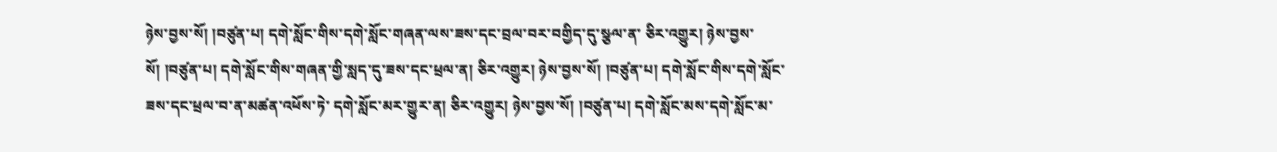ཉེས་བྱས་སོ། །བཙུན་པ། དགེ་སློང་གིས་དགེ་སློང་གཞན་ལས་ཟས་དང་བྲལ་བར་བགྱིད་དུ་སྩལ་ན་ ཅིར་འགྱུར། ཉེས་བྱས་སོ། །བཙུན་པ། དགེ་སློང་གིས་གཞན་གྱི་སླད་དུ་ཟས་དང་ཕྲལ་ན། ཅིར་འགྱུར། ཉེས་བྱས་སོ། །བཙུན་པ། དགེ་སློང་གིས་དགེ་སློང་ཟས་དང་ཕྲལ་བ་ན་མཚན་འཕོས་ཏེ་ དགེ་སློང་མར་གྱུར་ན། ཅིར་འགྱུར། ཉེས་བྱས་སོ། །བཙུན་པ། དགེ་སློང་མས་དགེ་སློང་མ་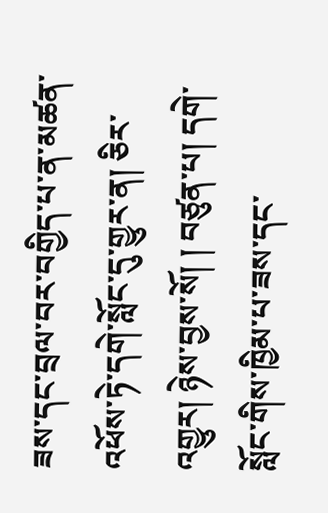ཟས་དང་བྲལ་བར་བགྱིད་པ་ན་མཚན་འཕོས་ཏེ་དགེ་སློང་དུ་གྱུར་ན། ཅིར་འགྱུར། ཉེས་བྱས་སོ། ། བཙུན་པ། དགེ་སློང་གིས་ཁྱིམ་པ་ཟས་དང་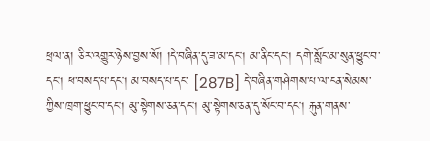ཕྲལ་ན། ཅིར་འགྱུར་ཉེས་བྱས་སོ། །དེ་བཞིན་དུ་ཟ་མ་དང། མ་ནིང་དང། དགེ་སློང་མ་སུན་ཕྱུང་བ་དང། ཕ་བསད་པ་དང། མ་བསད་པ་དང་ [287B] དེ་བཞིན་གཤེགས་པ་ལ་ངན་སེམས་ཀྱིས་ཁྲག་ཕྱུང་བ་དང། མུ་སྟེགས་ཅན་དང། མུ་སྟེགས་ཅན་དུ་སོང་བ་དང། རྐུན་གནས་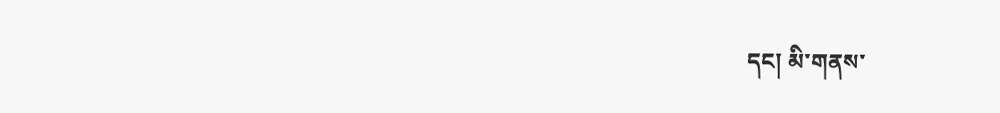དང། མི་གནས་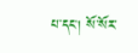པ་དང། སོ་སོར་